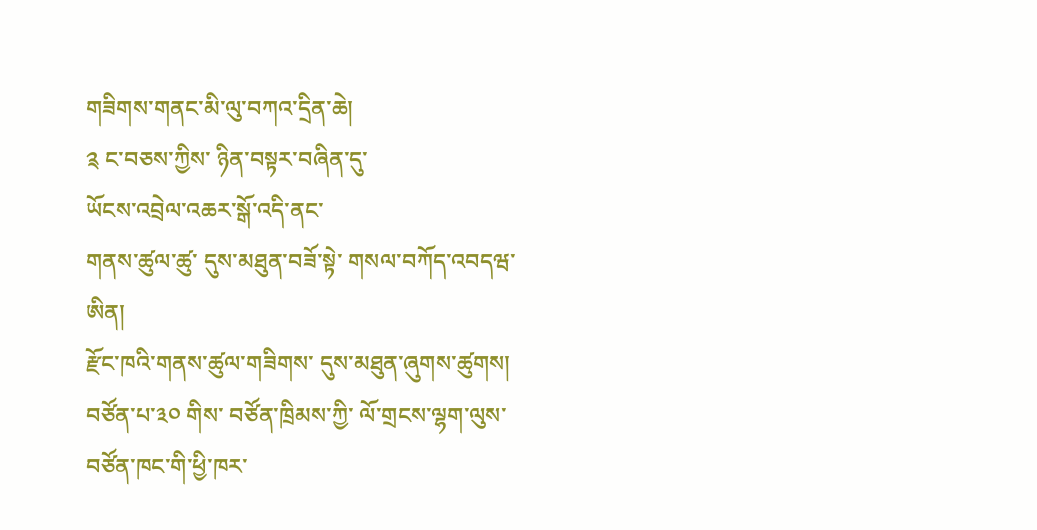གཟིགས་གནང་མི་ལུ་བཀའ་དྲིན་ཆེ།
༉ ང་བཅས་ཀྱིས་ ཉིན་བསྟར་བཞིན་དུ་
ཡོངས་འབྲེལ་འཆར་སྒོ་འདི་ནང་
གནས་ཚུལ་ཚུ་ དུས་མཐུན་བཟོ་སྟེ་ གསལ་བཀོད་འབདཝ་ཨིན།
རྫོང་ཁའི་གནས་ཚུལ་གཟིགས་ དུས་མཐུན་ཞུགས་ཚུགས།
བཙོན་པ་༣༠ གིས་ བཙོན་ཁྲིམས་ཀྱི་ ལོ་གྲངས་ལྷག་ལུས་ བཙོན་ཁང་གི་ཕྱི་ཁར་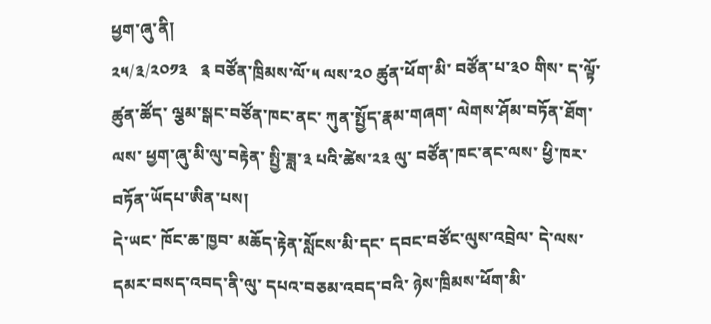ཕྱག་ཞུ་ནི།
༢༥/༣/༢༠༡༣   ༉ བཙོན་ཁྲིམས་ལོ་༥ ལས་༢༠ ཚུན་ཕོག་མི་ བཙོན་པ་༣༠ གིས་ ད་ལྟོ་ཚུན་ཚོད་ ལྕམ་སྒང་བཙོན་ཁང་ནང་ ཀུན་སྤྱོད་རྣམ་གཞག་ ལེགས་ཤོམ་བཏོན་ཐོག་ལས་ ཕྱག་ཞུ་མི་ལུ་བརྟེན་ སྤྱི་ཟླ་༣ པའི་ཚེས་༢༣ ལུ་ བཙོན་ཁང་ནང་ལས་ ཕྱི་ཁར་བཏོན་ཡོདཔ་ཨིན་པས།
དེ་ཡང་ ཁོང་ཆ་ཁྱབ་ མཆོད་རྟེན་སློངས་མི་དང་ དབང་བཙོང་ལུས་འབྲེལ་ དེ་ལས་ དམར་བསད་འབད་ནི་ལུ་ དཔའ་བཅམ་འབད་བའི་ ཉེས་ཁྲིམས་ཕོག་མི་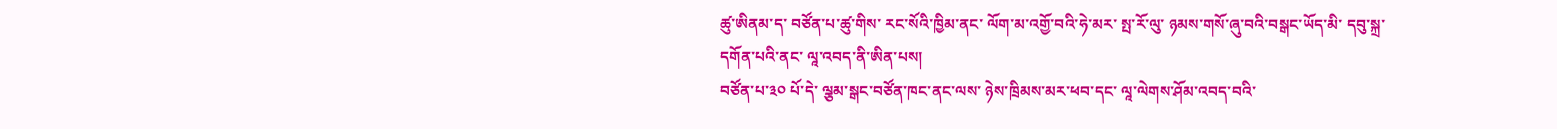ཚུ་ཨིནམ་ད་ བཙོན་པ་ཚུ་གིས་ རང་སོའི་ཁྱིམ་ནང་ ལོག་མ་འགྱོ་བའི་ཧེ་མར་ སྤ་རོ་ལུ་ ཉམས་གསོ་ཞུ་བའི་བསྒང་ཡོད་མི་ དབུ་སྐྲ་དགོན་པའི་ནང་ ལཱ་འབད་ནི་ཨིན་པས།
བཙོན་པ་༣༠ པོ་དེ་ ལྕམ་སྒང་བཙོན་ཁང་ནང་ལས་ ཉེས་ཁྲིམས་མར་ཕབ་དང་ ལཱ་ལེགས་ཤོམ་འབད་བའི་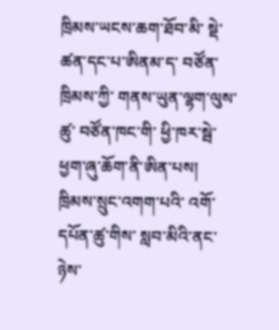ཁྲིམས་ཡངས་ཆག་ཐོབ་མི་ སྡེ་ཚན་དང་པ་ཨིནམ་ད་ བཙོན་ཁྲིམས་ཀྱི་ གནས་ཡུན་ལྷག་ལུས་ཚུ་ བཙོན་ཁང་གི་ ཕྱི་ཁར་སྦེ་ ཕྱག་ཞུ་ཆོག་ནི་ཨིན་པས།
ཁྲིམས་སྲུང་འགག་པའི་ འགོ་དཔོན་ཚུ་གིས་ སླབ་མིའི་ནང་ ཉེས་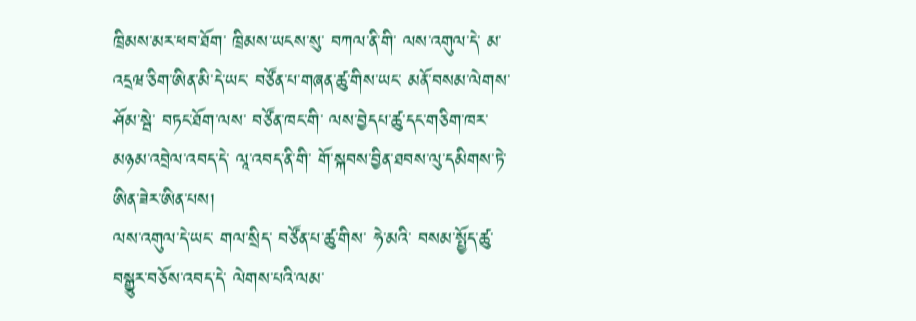ཁྲིམས་མར་ཕབ་ཐོག་ ཁྲིམས་ཡངས་སུ་ བཀལ་ནི་གི་ ལས་འགུལ་དེ་ མ་འདྲཝ་ཅིག་ཨིན་མི་དེ་ཡང་ བཙོན་པ་གཞན་ཚུ་གིས་ཡང་ མནོ་བསམ་ལེགས་ཤོམ་སྦེ་ བཏང་ཐོག་ལས་ བཙོན་ཁང་གི་ ལས་བྱེདཔ་ཚུ་དང་གཅིག་ཁར་ མཉམ་འབྲེལ་འབད་དེ་ ལཱ་འབད་ནི་གི་ གོ་སྐབས་བྱིན་ཐབས་ལུ་དམིགས་ཏེ་ཨིན་ཟེར་ཨིན་པས།
ལས་འགུལ་དེ་ཡང་ གལ་སྲིད་ བཙོན་པ་ཚུ་གིས་ ཧེ་མའི་ བསམ་སྤྱོད་ཚུ་ བསྒྱུར་བཅོས་འབད་དེ་ ལེགས་པའི་ལམ་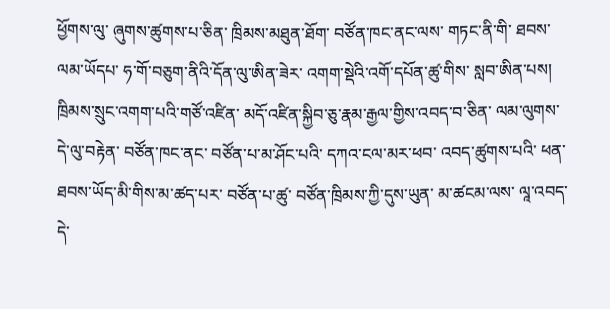ཕྱོགས་ལུ་ ཞུགས་ཚུགས་པ་ཅིན་ ཁྲིམས་མཐུན་ཐོག་ བཙོན་ཁང་ནང་ལས་ གཏང་ནི་གི་ ཐབས་ལམ་ཡོདཔ་ ཧ་གོ་བཅུག་ནིའི་དོན་ལུ་ཨིན་ཟེར་ འགག་སྡེའི་འགོ་དཔོན་ཚུ་གིས་ སླབ་ཨིན་པས།
ཁྲིམས་སྲུང་འགག་པའི་གཙོ་འཛིན་ མདོ་འཛིན་སྐྱིབ་ཅུ་རྣམ་རྒྱལ་གྱིས་འབད་བ་ཅིན་ ལམ་ལུགས་དེ་ལུ་བརྟེན་ བཙོན་ཁང་ནང་ བཙོན་པ་མ་ཤོང་པའི་ དཀའ་ངལ་མར་ཕབ་ འབད་ཚུགས་པའི་ ཕན་ཐབས་ཡོད་མི་གིས་མ་ཚད་པར་ བཙོན་པ་ཚུ་ བཙོན་ཁྲིམས་ཀྱི་དུས་ཡུན་ མ་ཚངམ་ལས་ ལཱ་འབད་དེ་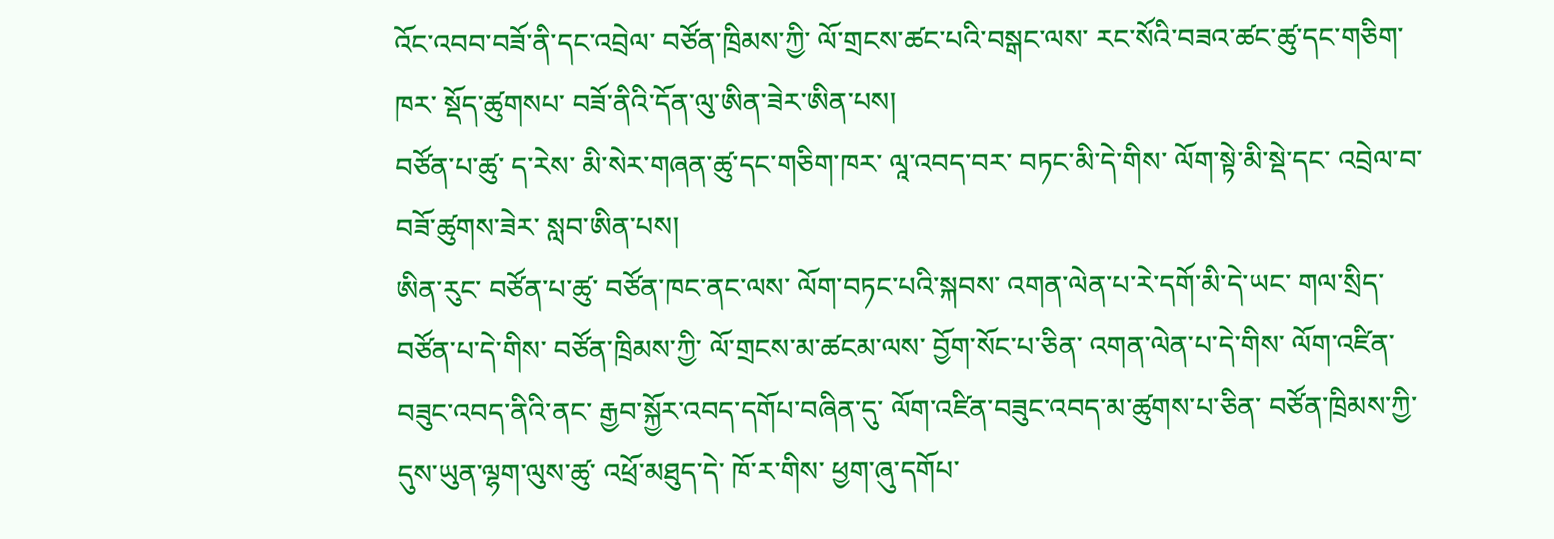འོང་འབབ་བཟོ་ནི་དང་འབྲེལ་ བཙོན་ཁྲིམས་ཀྱི་ ལོ་གྲངས་ཚང་པའི་བསྒང་ལས་ རང་སོའི་བཟའ་ཚང་ཚུ་དང་གཅིག་ཁར་ སྡོད་ཚུགསཔ་ བཟོ་ནིའི་དོན་ལུ་ཨིན་ཟེར་ཨིན་པས།
བཙོན་པ་ཚུ་ ད་རེས་ མི་སེར་གཞན་ཚུ་དང་གཅིག་ཁར་ ལཱ་འབད་བར་ བཏང་མི་དེ་གིས་ ལོག་སྟེ་མི་སྡེ་དང་ འབྲེལ་བ་བཟོ་ཚུགས་ཟེར་ སླབ་ཨིན་པས།
ཨིན་རུང་ བཙོན་པ་ཚུ་ བཙོན་ཁང་ནང་ལས་ ལོག་བཏང་པའི་སྐབས་ འགན་ལེན་པ་རེ་དགོ་མི་དེ་ཡང་ གལ་སྲིད་ བཙོན་པ་དེ་གིས་ བཙོན་ཁྲིམས་ཀྱི་ ལོ་གྲངས་མ་ཚངམ་ལས་ བྱོག་སོང་པ་ཅིན་ འགན་ལེན་པ་དེ་གིས་ ལོག་འཛིན་བཟུང་འབད་ནིའི་ནང་ རྒྱབ་སྐྱོར་འབད་དགོཔ་བཞིན་དུ་ ལོག་འཛིན་བཟུང་འབད་མ་ཚུགས་པ་ཅིན་ བཙོན་ཁྲིམས་ཀྱི་ དུས་ཡུན་ལྷག་ལུས་ཚུ་ འཕྲོ་མཐུད་དེ་ ཁོ་ར་གིས་ ཕྱག་ཞུ་དགོཔ་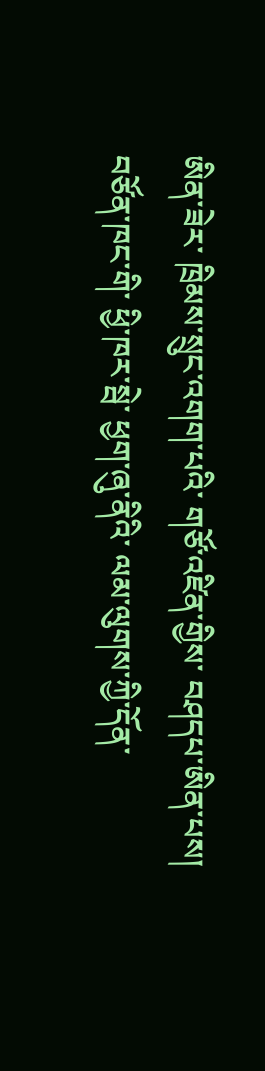ཨིན་ཟེར་ ཁྲིམས་སྲུང་འགག་པའི་ གཙོ་འཛིན་གྱིས་ བཤདཔ་ཨིན་པས།
བཙོན་ཁང་གི་ ཕྱི་ཁར་སྦེ་ ཕྱག་ཞུ་ནིའི་ ལམ་ལུགས་ཀྱི་དོན་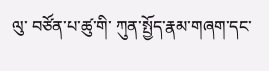ལུ་ བཙོན་པ་ཚུ་གི་ ཀུན་སྤྱོད་རྣམ་གཞག་དང་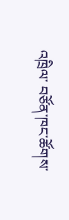འཁྲིལ་ བཙོན་ཁང་ཚོགས་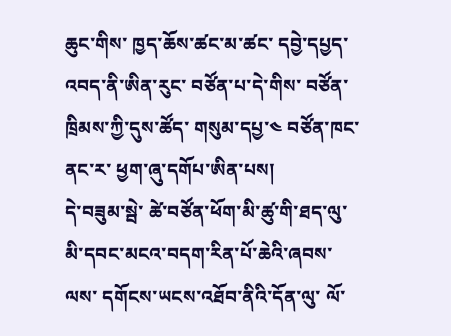ཆུང་གིས་ ཁྱད་ཆོས་ཚང་མ་ཚང་ དབྱེ་དཔྱད་འབད་ནི་ཨིན་རུང་ བཙོན་པ་དེ་གིས་ བཙོན་ཁྲིམས་ཀྱི་དུས་ཚོད་ གསུམ་དཔྱ་༤ བཙོན་ཁང་ནང་ར་ ཕྱག་ཞུ་དགོཔ་ཨིན་པས།
དེ་བཟུམ་སྦེ་ ཚེ་བཙོན་ཕོག་མི་ཚུ་གི་ཐད་ལུ་ མི་དབང་མངའ་བདག་རིན་པོ་ཆེའི་ཞབས་ལས་ དགོངས་ཡངས་འཐོབ་ནིའི་དོན་ལུ་ ལོ་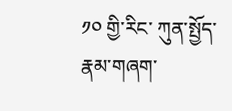༡༠ གྱི་རིང་ ཀུན་སྤྱོད་རྣམ་གཞག་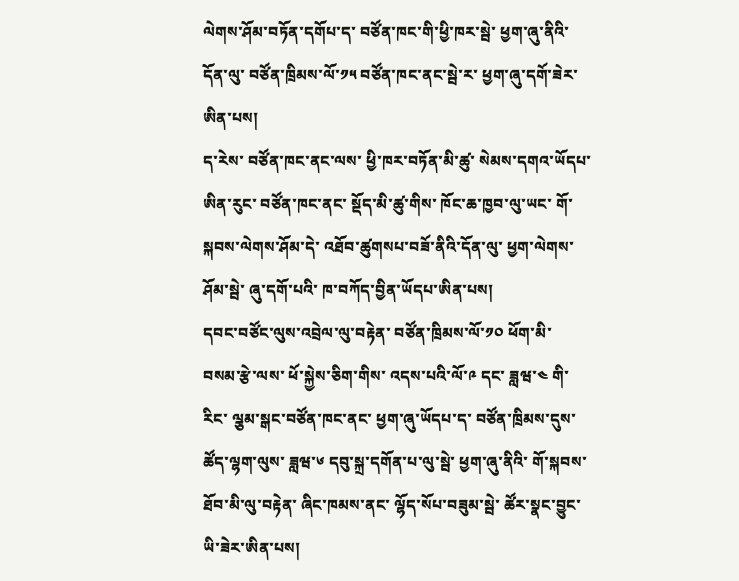ལེགས་ཤོམ་བཏོན་དགོཔ་ད་ བཙོན་ཁང་གི་ཕྱི་ཁར་སྦེ་ ཕྱག་ཞུ་ནིའི་དོན་ལུ་ བཙོན་ཁྲིམས་ལོ་༡༥ བཙོན་ཁང་ནང་སྦེ་ར་ ཕྱག་ཞུ་དགོ་ཟེར་ཨིན་པས།
ད་རེས་ བཙོན་ཁང་ནང་ལས་ ཕྱི་ཁར་བཏོན་མི་ཚུ་ སེམས་དགའ་ཡོདཔ་ཨིན་རུང་ བཙོན་ཁང་ནང་ སྡོད་མི་ཚུ་གིས་ ཁོང་ཆ་ཁྱབ་ལུ་ཡང་ གོ་སྐབས་ལེགས་ཤོམ་དེ་ འཐོབ་ཚུགསཔ་བཟོ་ནིའི་དོན་ལུ་ ཕྱག་ལེགས་ཤོམ་སྦེ་ ཞུ་དགོ་པའི་ ཁ་བཀོད་བྱིན་ཡོདཔ་ཨིན་པས།
དབང་བཙོང་ལུས་འབྲེལ་ལུ་བརྟེན་ བཙོན་ཁྲིམས་ལོ་༡༠ ཕོག་མི་ བསམ་རྩེ་ལས་ ཕོ་སྐྱེས་ཅིག་གིས་ འདས་པའི་ལོ་༩ དང་ ཟླཝ་༤ གི་རིང་ ལྕམ་སྒང་བཙོན་ཁང་ནང་ ཕྱག་ཞུ་ཡོདཔ་ད་ བཙོན་ཁྲིམས་དུས་ཚོད་ལྷག་ལུས་ ཟླཝ་༦ དབུ་སྐྲ་དགོན་པ་ལུ་སྦེ་ ཕྱག་ཞུ་ནིའི་ གོ་སྐབས་ཐོབ་མི་ལུ་བརྟེན་ ཞིང་ཁམས་ནང་ ལྷོད་སོཔ་བཟུམ་སྦེ་ ཚོར་སྣང་བྱུང་ཡི་ཟེར་ཨིན་པས།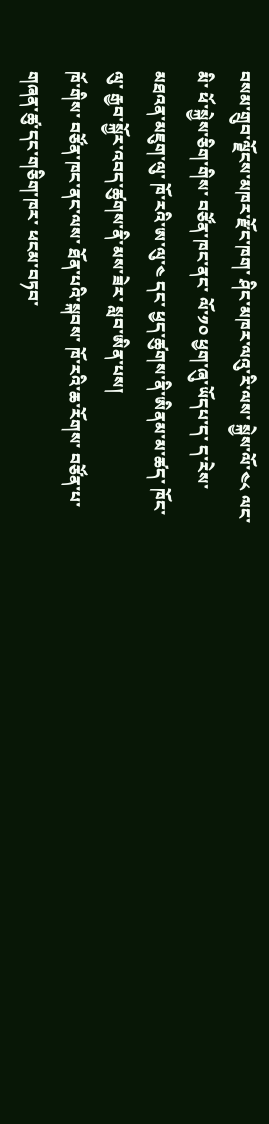བསམ་གྲུབ་ལྗོངས་མཁར་རྫོང་ཁག་ ཤིང་མཁར་ལའུ་རི་ལས་ སྐྱེས་ལོ་༤༨ ལང་མི་ ཕོ་སྐྱེས་ཅིག་གིས་ བཙོན་ཁང་ནང་ ལོ་༡༠ ཕྱག་ཞུ་ཡོདཔ་ད་ ད་རེས་ མཐའན་མཇུག་ལུ་ ཁོ་རའི་ཨ་ལུ་༤ དང་ ཕྱད་ཚུགས་ནི་ཨིནམ་མ་ཚད་ ཁོང་ལུ་ རྒྱབ་སྐྱོར་འབད་ཚུགས་ནི་མས་ཟེར་ སླབ་ཨིན་པས།
ཁོ་གིས་ བཙོན་ཁང་ནང་ལས་ ཐོན་པའི་སྐབས་ ཁོ་རའི་ཆ་རོགས་ བཙོན་པ་གཞན་ཚུ་དང་གཅིག་ཁར་ ཕངམ་བཏབ་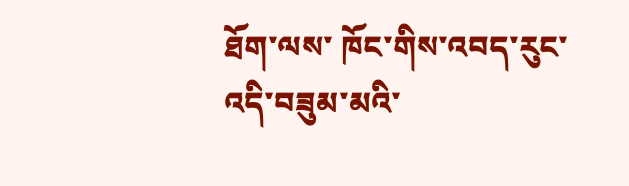ཐོག་ལས་ ཁོང་གིས་འབད་རུང་ འདི་བཟུམ་མའི་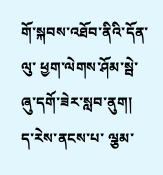གོ་སྐབས་འཐོབ་ནིའི་དོན་ལུ་ ཕྱག་ལེགས་ཤོམ་སྦེ་ ཞུ་དགོ་ཟེར་སླབ་ནུག།
ད་རེས་ནངས་པ་ ལྕམ་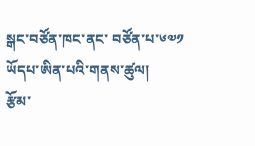སྒང་བཙོན་ཁང་ནང་ བཙོན་པ་༦༧༡ ཡོདཔ་ཨིན་པའི་གནས་ཚུལ།
རྩོམ་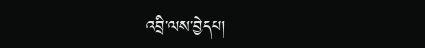འབྲི་ལས་བྱེདཔ།